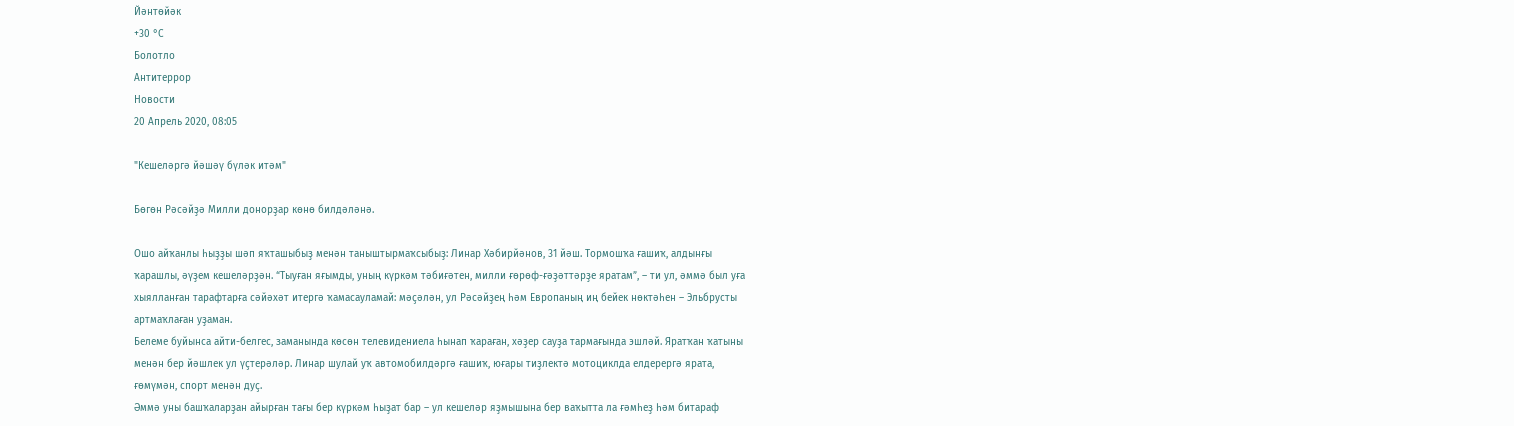Йәнтөйәк
+30 °С
Болотло
Антитеррор
Новости
20 Апрель 2020, 08:05

"Кешеләргә йәшәү бүләк итәм"

Бөгөн Рәсәйҙә Милли донорҙар көнө билдәләнә.

Ошо айҡанлы һыҙҙы шәп яҡташыбыҙ менән таныштырмаҡсыбыҙ: Линар Хәбирйәнов, 31 йәш. Тормошҡа ғашиҡ, алдынғы ҡарашлы, әүҙем кешеләрҙән. “Тыуған яғымды, уның күркәм тәбиғәтен, милли ғөрөф-ғәҙәттәрҙе яратам”, – ти ул, әммә был уға хыялланған тарафтарға сәйәхәт итергә ҡамасауламай: мәҫәлән, ул Рәсәйҙең һәм Европаның иң бейек нөктәһен – Эльбрусты артмаҡлаған уҙаман.
Белеме буйынса айти-белгес, заманында көсөн телевидениела һынап ҡараған, хәҙер сауҙа тармағында эшләй. Яратҡан ҡатыны менән бер йәшлек ул үҫтерәләр. Линар шулай уҡ автомобилдәргә ғашиҡ, юғары тиҙлектә мотоциклда елдерергә ярата, ғөмүмән, спорт менән дуҫ.
Әммә уны башҡаларҙан айырған тағы бер күркәм һыҙат бар – ул кешеләр яҙмышына бер ваҡытта ла ғәмһеҙ һәм битараф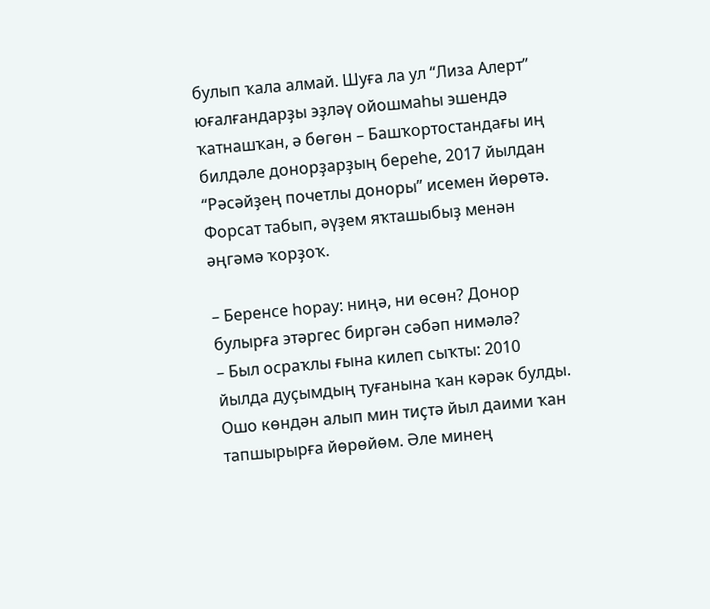булып ҡала алмай. Шуға ла ул “Лиза Алерт” юғалғандарҙы эҙләү ойошмаһы эшендә ҡатнашҡан, ә бөгөн – Башҡортостандағы иң билдәле донорҙарҙың береһе, 2017 йылдан “Рәсәйҙең почетлы доноры” исемен йөрөтә. Форсат табып, әүҙем яҡташыбыҙ менән әңгәмә ҡорҙоҡ.

– Беренсе һорау: ниңә, ни өсөн? Донор булырға этәргес биргән сәбәп нимәлә?
– Был осраҡлы ғына килеп сыҡты: 2010 йылда дуҫымдың туғанына ҡан кәрәк булды. Ошо көндән алып мин тиҫтә йыл даими ҡан тапшырырға йөрөйөм. Әле минең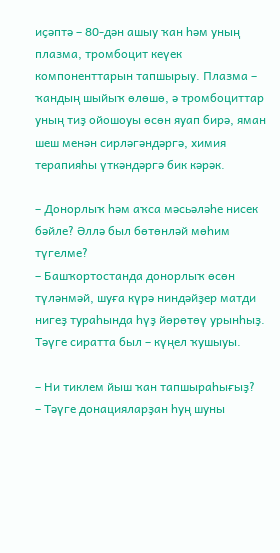иҫәптә – 80-дән ашыу ҡан һәм уның плазма, тромбоцит кеүек компоненттарын тапшырыу. Плазма – ҡандың шыйыҡ өлөшө, ә тромбоциттар уның тиҙ ойошоуы өсөн яуап бирә, яман шеш менән сирләгәндәргә, химия терапияһы үткәндәргә бик кәрәк.

– Донорлыҡ һәм аҡса мәсьәләһе нисек бәйле? Әллә был бөтөнләй мөһим түгелме?
– Башҡортостанда донорлыҡ өсөн түләнмәй, шуға күрә ниндәйҙер матди нигеҙ тураһында һүҙ йөрөтөү урынһыҙ. Тәүге сиратта был – күңел ҡушыуы.

– Ни тиклем йыш ҡан тапшыраһығыҙ?
– Тәүге донацияларҙан һуң шуны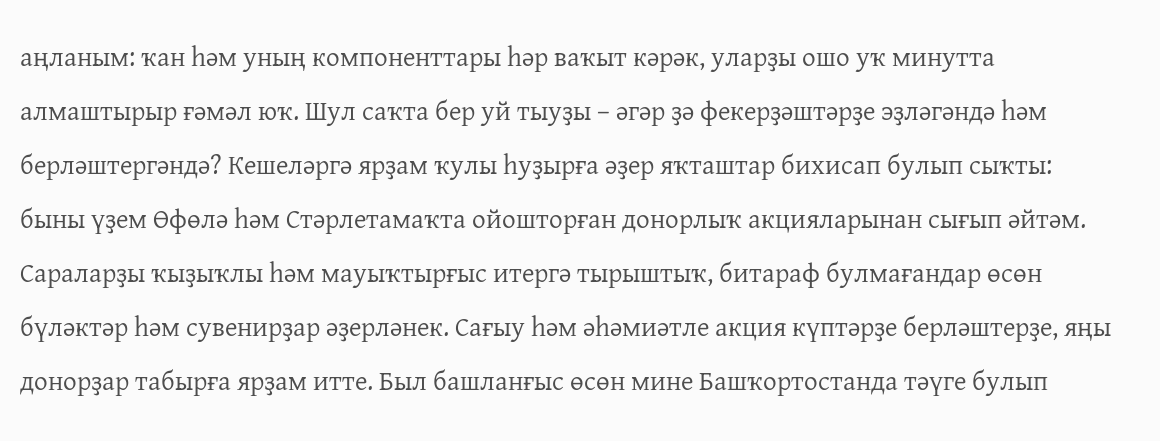аңланым: ҡан һәм уның компоненттары һәр ваҡыт кәрәк, уларҙы ошо уҡ минутта алмаштырыр ғәмәл юҡ. Шул саҡта бер уй тыуҙы – әгәр ҙә фекерҙәштәрҙе эҙләгәндә һәм берләштергәндә? Кешеләргә ярҙам ҡулы һуҙырға әҙер яҡташтар бихисап булып сыҡты: быны үҙем Өфөлә һәм Стәрлетамаҡта ойошторған донорлыҡ акцияларынан сығып әйтәм. Сараларҙы ҡыҙыҡлы һәм мауыҡтырғыс итергә тырыштыҡ, битараф булмағандар өсөн бүләктәр һәм сувенирҙар әҙерләнек. Сағыу һәм әһәмиәтле акция күптәрҙе берләштерҙе, яңы донорҙар табырға ярҙам итте. Был башланғыс өсөн мине Башҡортостанда тәүге булып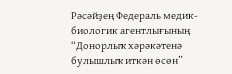Рәсәйҙең Федераль медик-биологик агентлығының “Донорлыҡ хәрәкәтенә булышлыҡ иткән өсөн”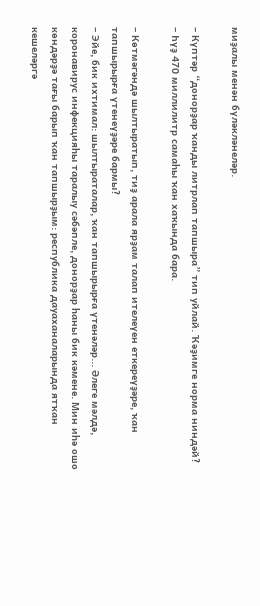миҙалы менән бүләкләнеләр.

– Күптәр “донорҙар ҡанды литрлап тапшыра” тип уйлай. Ҡәҙимге норма ниндәй?
– Һүҙ 470 миллилитр самаһы ҡан хаҡында бара.

– Көтмәгәндә шылтыратып, тиҙ арала ярҙам талап ителеүен еткереүҙәре, ҡан тапшырырға үтенеүҙәре бармы?
– Эйе, бик ихтимал: шылтыраталар, ҡан тапшырырға үтенәләр... Әлеге мәлдә, коронавирус инфекцияһы таралыу сәбәпле, донорҙар һаны бик кәмене. Мин иһә ошо көндәрҙә тағы барып ҡан тапшырҙым: республика дауаханаларында ятҡан кешеләргә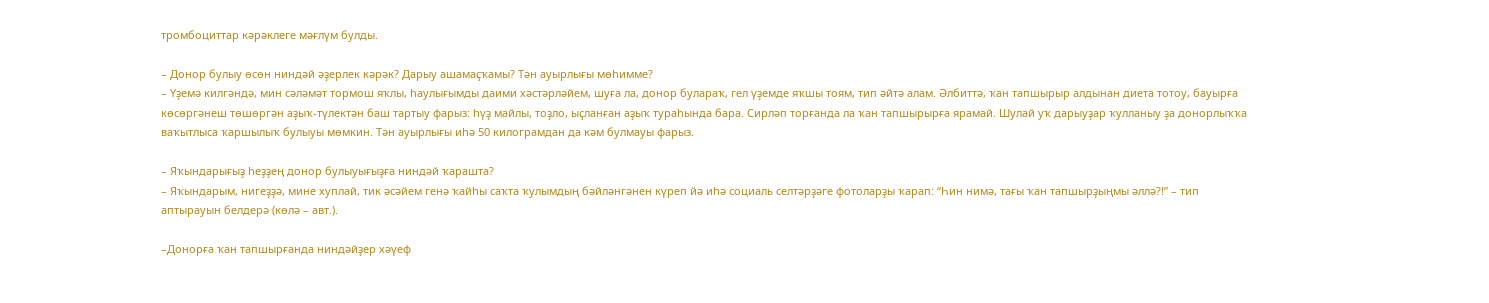тромбоциттар кәрәклеге мәғлүм булды.

– Донор булыу өсөн ниндәй әҙерлек кәрәк? Дарыу ашамаҫҡамы? Тән ауырлығы мөһимме?
– Үҙемә килгәндә, мин сәләмәт тормош яҡлы, һаулығымды даими хәстәрләйем, шуға ла, донор булараҡ, гел үҙемде яҡшы тоям, тип әйтә алам. Әлбиттә, ҡан тапшырыр алдынан диета тотоу, бауырға көсөргәнеш төшөргән аҙыҡ-түлектән баш тартыу фарыз: һүҙ майлы, тоҙло, ыҫланған аҙыҡ тураһында бара. Сирләп торғанда ла ҡан тапшырырға ярамай. Шулай уҡ дарыуҙар ҡулланыу ҙа донорлыҡҡа ваҡытлыса ҡаршылыҡ булыуы мөмкин. Тән ауырлығы иһә 50 килограмдан да кәм булмауы фарыз.

– Яҡындарығыҙ һеҙҙең донор булыуығыҙға ниндәй ҡарашта?
– Яҡындарым, нигеҙҙә, мине хуплай, тик әсәйем генә ҡайһы саҡта ҡулымдың бәйләнгәнен күреп йә иһә социаль селтәрҙәге фотоларҙы ҡарап: “Һин нимә, тағы ҡан тапшырҙыңмы әллә?!” – тип аптырауын белдерә (көлә – авт.).

–Донорға ҡан тапшырғанда ниндәйҙер хәүеф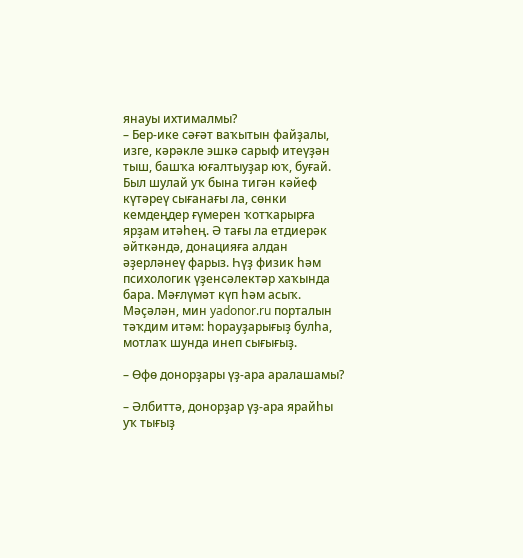янауы ихтималмы?
– Бер-ике сәғәт ваҡытын файҙалы, изге, кәрәкле эшкә сарыф итеүҙән тыш, башҡа юғалтыуҙар юҡ, буғай. Был шулай уҡ бына тигән кәйеф күтәреү сығанағы ла, сөнки кемдеңдер ғүмерен ҡотҡарырға ярҙам итәһең. Ә тағы ла етдиерәк әйткәндә, донацияға алдан әҙерләнеү фарыз. Һүҙ физик һәм психологик үҙенсәлектәр хаҡында бара. Мәғлүмәт күп һәм асыҡ. Мәҫәлән, мин yadonor.ru порталын тәҡдим итәм: һорауҙарығыҙ булһа, мотлаҡ шунда инеп сығығыҙ.

– Өфө донорҙары үҙ-ара аралашамы?

– Әлбиттә, донорҙар үҙ-ара ярайһы уҡ тығыҙ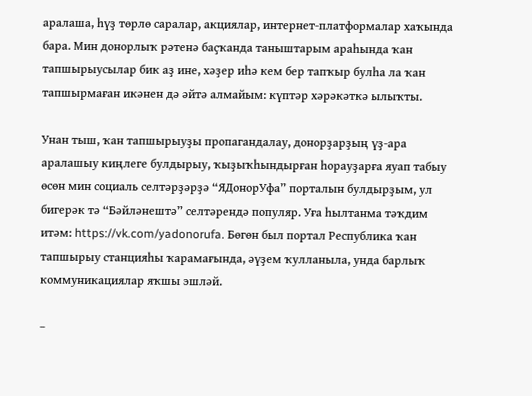аралаша, һүҙ төрлө саралар, акциялар, интернет-платформалар хаҡында бара. Мин донорлыҡ рәтенә баҫҡанда таныштарым араһында ҡан тапшырыусылар бик аҙ ине, хәҙер иһә кем бер тапҡыр булһа ла ҡан тапшырмаған икәнен дә әйтә алмайым: күптәр хәрәкәткә ылыҡты.

Унан тыш, ҡан тапшырыуҙы пропагандалау, донорҙарҙың үҙ-ара аралашыу киңлеге булдырыу, ҡыҙыҡһындырған һорауҙарға яуап табыу өсөн мин социаль селтәрҙәрҙә “ЯДонорУфа” порталын булдырҙым, ул бигерәк тә “Бәйләнештә” селтәрендә популяр. Уға һылтанма тәҡдим итәм: https://vk.com/yadonorufa. Бөгөн был портал Республика ҡан тапшырыу станцияһы ҡарамағында, әүҙем ҡулланыла, унда барлыҡ коммуникациялар яҡшы эшләй.

–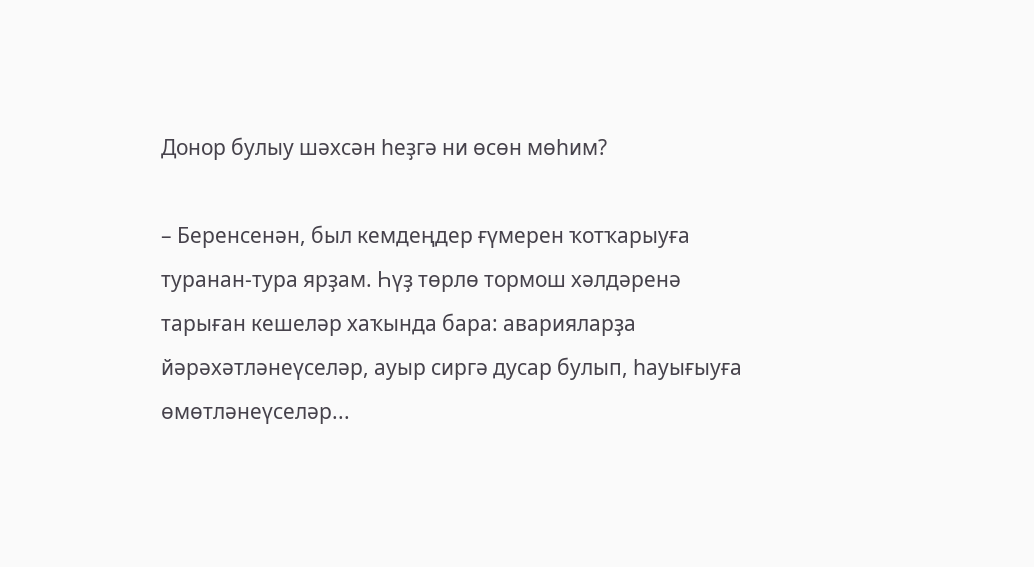Донор булыу шәхсән һеҙгә ни өсөн мөһим?

– Беренсенән, был кемдеңдер ғүмерен ҡотҡарыуға туранан-тура ярҙам. Һүҙ төрлө тормош хәлдәренә тарыған кешеләр хаҡында бара: аварияларҙа йәрәхәтләнеүселәр, ауыр сиргә дусар булып, һауығыуға өмөтләнеүселәр...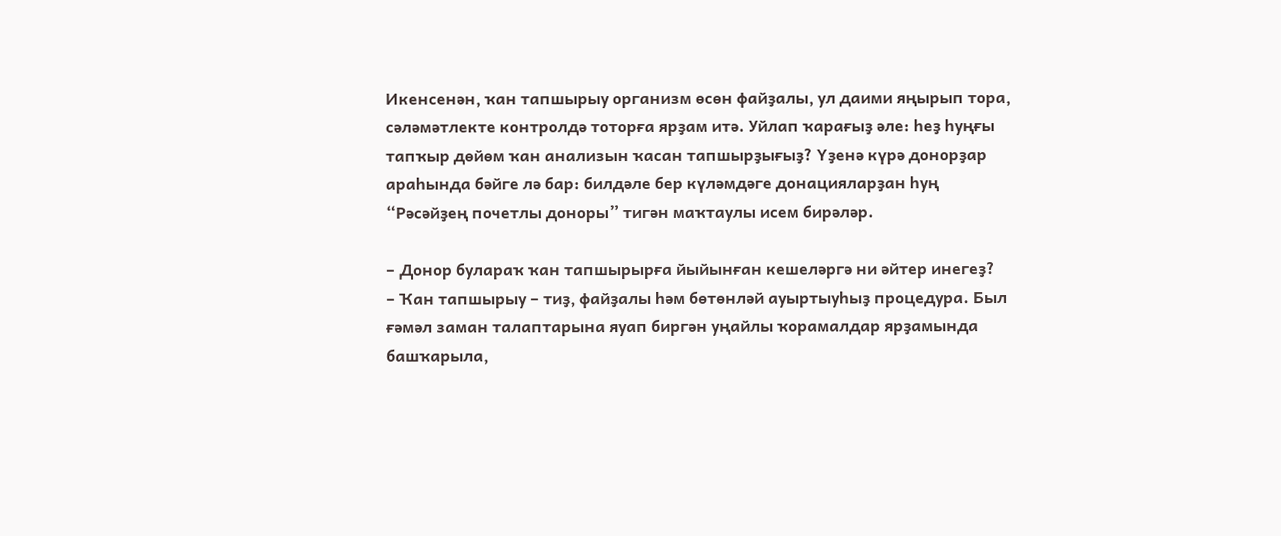Икенсенән, ҡан тапшырыу организм өсөн файҙалы, ул даими яңырып тора, сәләмәтлекте контролдә тоторға ярҙам итә. Уйлап ҡарағыҙ әле: һеҙ һуңғы тапҡыр дөйөм ҡан анализын ҡасан тапшырҙығыҙ? Үҙенә күрә донорҙар араһында бәйге лә бар: билдәле бер күләмдәге донацияларҙан һуң “Рәсәйҙең почетлы доноры” тигән маҡтаулы исем бирәләр.

– Донор булараҡ ҡан тапшырырға йыйынған кешеләргә ни әйтер инегеҙ?
– Ҡан тапшырыу – тиҙ, файҙалы һәм бөтөнләй ауыртыуһыҙ процедура. Был ғәмәл заман талаптарына яуап биргән уңайлы ҡорамалдар ярҙамында башҡарыла,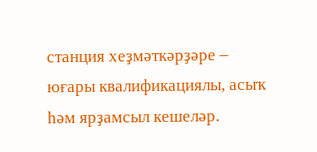станция хеҙмәткәрҙәре – юғары квалификациялы, асыҡ һәм ярҙамсыл кешеләр.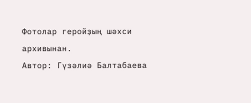Фотолар геройҙың шәхси архивынан.
Автор: Гүзәлиә Балтабаева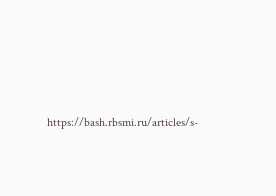https://bash.rbsmi.ru/articles/s-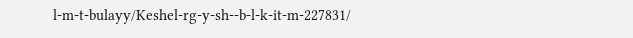l-m-t-bulayy/Keshel-rg-y-sh--b-l-k-it-m-227831/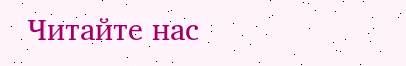Читайте нас